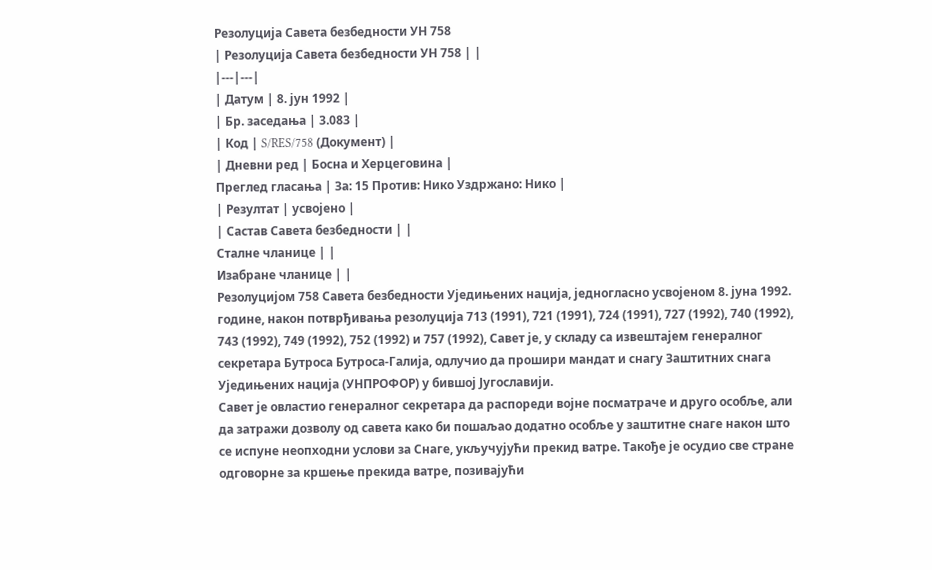Резолуција Савета безбедности УН 758
| Резолуција Савета безбедности УН 758 | |
|---|---|
| Датум | 8. јун 1992 |
| Бр. заседања | 3.083 |
| Код | S/RES/758 (Документ) |
| Дневни ред | Босна и Херцеговина |
Преглед гласања | За: 15 Против: Нико Уздржано: Нико |
| Резултат | усвојено |
| Састав Савета безбедности | |
Сталне чланице | |
Изабране чланице | |
Резолуцијом 758 Савета безбедности Уједињених нација, једногласно усвојеном 8. јуна 1992. године, након потврђивања резолуција 713 (1991), 721 (1991), 724 (1991), 727 (1992), 740 (1992), 743 (1992), 749 (1992), 752 (1992) и 757 (1992), Савет је, у складу са извештајем генералног секретара Бутроса Бутроса-Галија, одлучио да прошири мандат и снагу Заштитних снага Уједињених нација (УНПРОФОР) у бившој Југославији.
Савет је овластио генералног секретара да распореди војне посматраче и друго особље, али да затражи дозволу од савета како би пошаљао додатно особље у заштитне снаге након што се испуне неопходни услови за Снаге, укључујући прекид ватре. Такође је осудио све стране одговорне за кршење прекида ватре, позивајући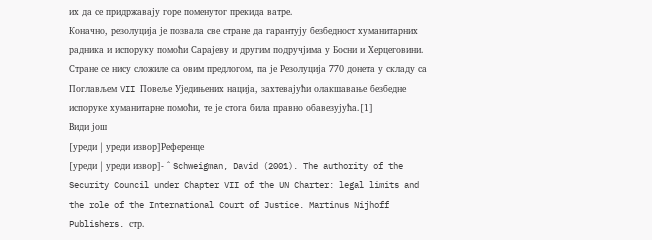их да се придржавају горе поменутог прекида ватре.
Коначно, резолуција је позвала све стране да гарантују безбедност хуманитарних радника и испоруку помоћи Сарајеву и другим подручјима у Босни и Херцеговини. Стране се нису сложиле са овим предлогом, па је Резолуција 770 донета у складу са Поглављем VII Повеље Уједињених нација, захтевајући олакшавање безбедне испоруке хуманитарне помоћи, те је стога била правно обавезујућа.[1]
Види још
[уреди | уреди извор]Референце
[уреди | уреди извор]- ^ Schweigman, David (2001). The authority of the Security Council under Chapter VII of the UN Charter: legal limits and the role of the International Court of Justice. Martinus Nijhoff Publishers. стр.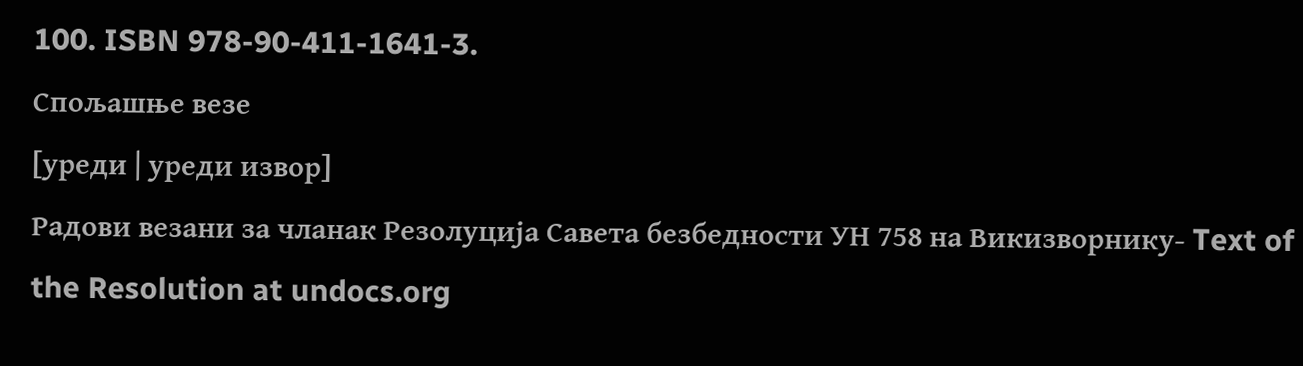100. ISBN 978-90-411-1641-3.
Спољашње везе
[уреди | уреди извор]
Радови везани за чланак Резолуција Савета безбедности УН 758 на Викизворнику- Text of the Resolution at undocs.org